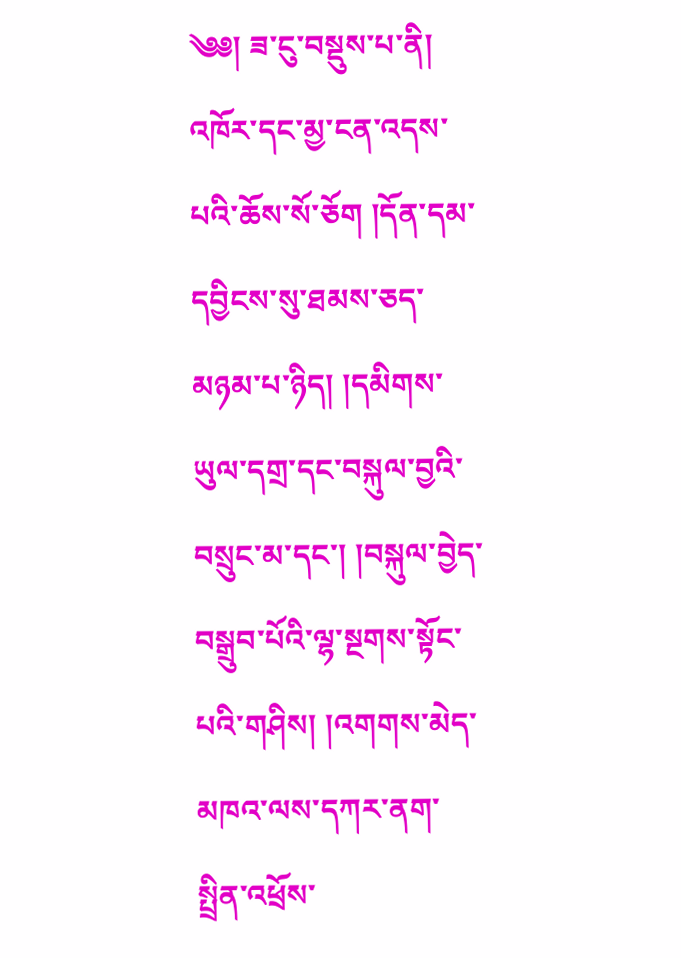༄༅། ཟ་ངུ་བསྡུས་པ་ནི། འཁོར་དང་མྱ་ངན་འདས་པའི་ཆོས་སོ་ཅོག །དོན་དམ་དབྱིངས་སུ་ཐམས་ཅད་མཉམ་པ་ཉིད། །དམིགས་ཡུལ་དགྲ་དང་བསྐུལ་བྱའི་བསྲུང་མ་དང་། །བསྐུལ་བྱེད་བསྒྲུབ་པོའི་ལྷ་སྔགས་སྟོང་པའི་གཤིས། །འགགས་མེད་མཁའ་ལས་དཀར་ནག་སྤྲིན་འཕྲོས་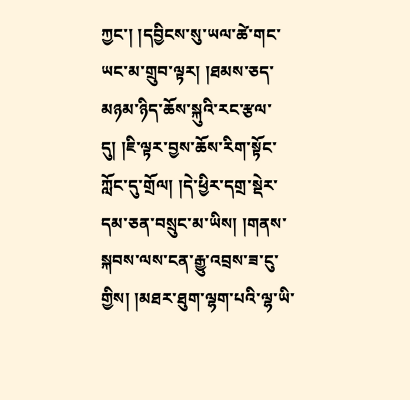ཀྱང་། །དབྱིངས་སུ་ཡལ་ཚེ་གང་ཡང་མ་གྲུབ་ལྟར། །ཐམས་ཅད་མཉམ་ཉིད་ཆོས་སྐུའི་རང་རྩལ་དུ། །ཇི་ལྟར་བྱས་ཆོས་རིག་སྟོང་ཀློང་དུ་གྲོལ། །དེ་ཕྱིར་དགྲ་སྡེར་དམ་ཅན་བསྲུང་མ་ཡིས། །གནས་སྐབས་ལས་ངན་རྒྱུ་འབྲས་ཟ་ངུ་གྱིས། །མཐར་ཐུག་ལྷག་པའི་ལྷ་ཡི་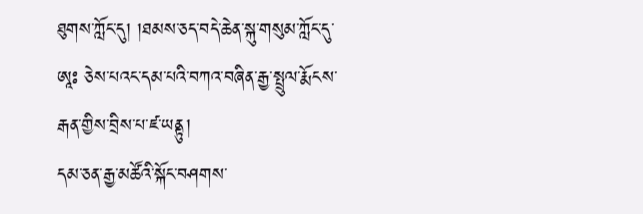ཐུགས་ཀློང་དུ། །ཐམས་ཅད་བདེ་ཆེན་སྐུ་གསུམ་ཀློང་དུ་ཨཱཿ ཅེས་པའང་དམ་པའི་བཀའ་བཞིན་རྒྱ་སྤྲུལ་རྨོངས་རྒན་གྱིས་བྲིས་པ་ཛ་ཡནྟུ།
དམ་ཅན་རྒྱ་མཚོའི་སྐོང་བཤགས་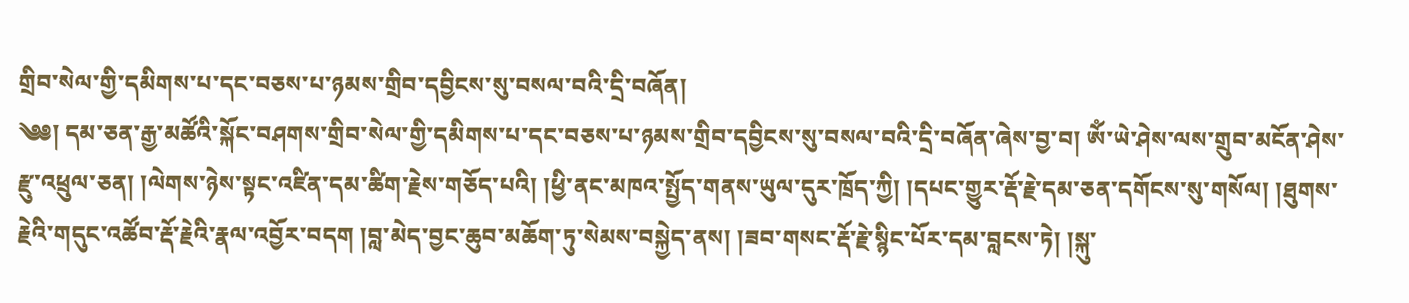གྲིབ་སེལ་གྱི་དམིགས་པ་དང་བཅས་པ་ཉམས་གྲིབ་དབྱིངས་སུ་བསལ་བའི་དྲི་བཞོན།
༄༅། དམ་ཅན་རྒྱ་མཚོའི་སྐོང་བཤགས་གྲིབ་སེལ་གྱི་དམིགས་པ་དང་བཅས་པ་ཉམས་གྲིབ་དབྱིངས་སུ་བསལ་བའི་དྲི་བཞོན་ཞེས་བྱ་བ། ཨོཾ་ཡེ་ཤེས་ལས་གྲུབ་མངོན་ཤེས་རྫུ་འཕྲུལ་ཅན། །ལེགས་ཉེས་སྟང་འཛིན་དམ་ཚིག་རྗེས་གཅོད་པའི། །ཕྱི་ནང་མཁའ་སྤྱོད་གནས་ཡུལ་དུར་ཁྲོད་ཀྱི། །དཔང་གྱུར་རྡོ་རྗེ་དམ་ཅན་དགོངས་སུ་གསོལ། །ཐུགས་རྗེའི་གདུང་འཚོབ་རྡོ་རྗེའི་རྣལ་འབྱོར་བདག །བླ་མེད་བྱང་ཆུབ་མཆོག་ཏུ་སེམས་བསྐྱེད་ནས། །ཟབ་གསང་རྡོ་རྗེ་སྙིང་པོར་དམ་བླངས་ཏེ། །སྐུ་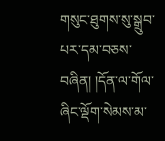གསུང་ཐུགས་སུ་སྒྲུབ་པར་དམ་བཅས་བཞིན། །དོན་ལ་གོལ་ཞིང་ལྡོག་སེམས་མ་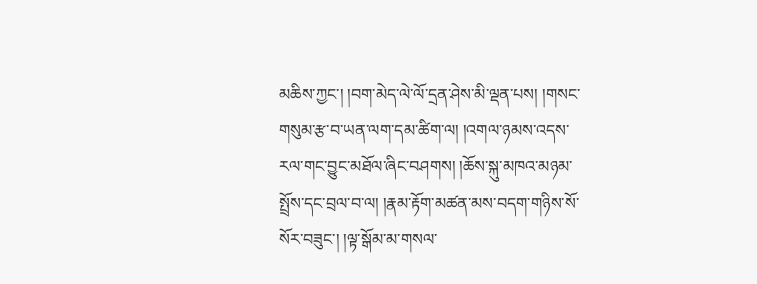མཆིས་ཀྱང་། །བག་མེད་ལེ་ལོ་དྲན་ཤེས་མི་ལྡན་པས། །གསང་གསུམ་རྩ་བ་ཡན་ལག་དམ་ཚིག་ལ། །འགལ་ཉམས་འདས་རལ་གང་བྱུང་མཐོལ་ཞིང་བཤགས། །ཆོས་སྐུ་མཁའ་མཉམ་སྤྲོས་དང་བྲལ་བ་ལ། །རྣམ་རྟོག་མཚན་མས་བདག་གཉིས་སོ་སོར་བཟུང་། །ལྟ་སྒོམ་མ་གསལ་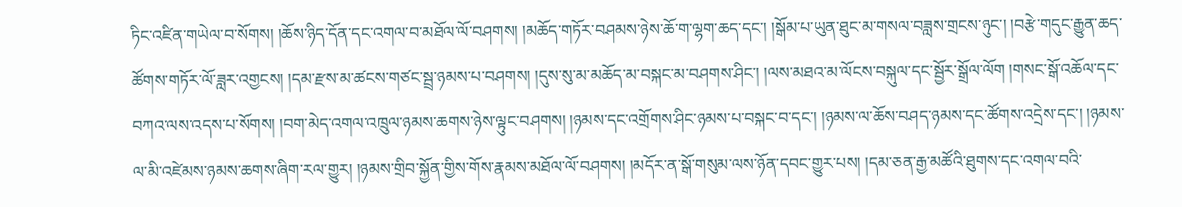ཏིང་འཛིན་གཡེལ་བ་སོགས། །ཆོས་ཉིད་དོན་དང་འགལ་བ་མཐོལ་ལོ་བཤགས། །མཆོད་གཏོར་བཤམས་ཉེས་ཆོ་ག་ལྷག་ཆད་དང་། །སྒོམ་པ་ཡུན་ཐུང་མ་གསལ་བཟླས་གྲངས་ཉུང་། །བརྩེ་གདུང་རྒྱུན་ཆད་ཚོགས་གཏོར་ལོ་ཟླར་འགྱངས། །དམ་རྫས་མ་ཚངས་གཙང་སྦྲ་ཉམས་པ་བཤགས། །དུས་སུ་མ་མཆོད་མ་བསྐང་མ་བཤགས་ཤིང་། །ལས་མཐའ་མ་ལོངས་བསྐུལ་དང་སྦྱོར་སྒྲོལ་ལོག །གསང་སྒོ་འཆོལ་དང་བཀའ་ལས་འདས་པ་སོགས། །བག་མེད་འགལ་འཁྲུལ་ཉམས་ཆགས་ཉེས་ལྟུང་བཤགས། །ཉམས་དང་འགྲོགས་ཤིང་ཉམས་པ་བསྐང་བ་དང་། །ཉམས་ལ་ཆོས་བཤད་ཉམས་དང་ཚོགས་འདྲེས་དང་། །ཉམས་ལ་མི་འཛེམས་ཉམས་ཆགས་ཞིག་རལ་གྱུར། །ཉམས་གྲིབ་སྐྱོན་གྱིས་གོས་རྣམས་མཐོལ་ལོ་བཤགས། །མདོར་ན་སྒོ་གསུམ་ལས་ཉོན་དབང་གྱུར་པས། །དམ་ཅན་རྒྱ་མཚོའི་ཐུགས་དང་འགལ་བའི་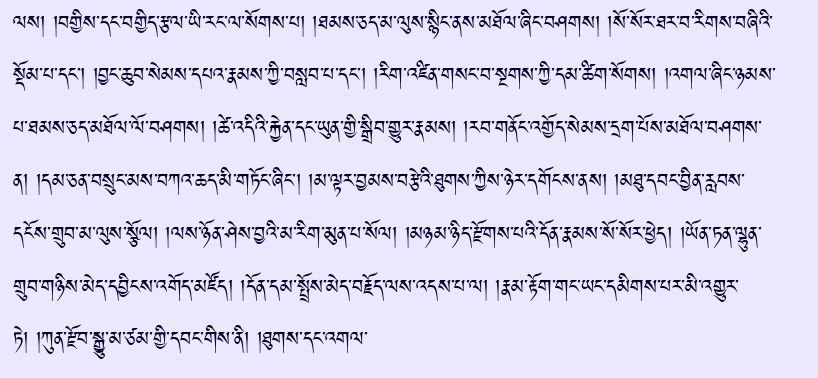ལས། །བགྱིས་དང་བགྱིད་རྩལ་ཡི་རང་ལ་སོགས་པ། །ཐམས་ཅད་མ་ལུས་སྙིང་ནས་མཐོལ་ཞིང་བཤགས། །སོ་སོར་ཐར་བ་རིགས་བཞིའི་སྡོམ་པ་དང་། །བྱང་ཆུབ་སེམས་དཔའ་རྣམས་ཀྱི་བསླབ་པ་དང་། །རིག་འཛིན་གསང་བ་སྔགས་ཀྱི་དམ་ཚིག་སོགས། །འགལ་ཞིང་ཉམས་པ་ཐམས་ཅད་མཐོལ་ལོ་བཤགས། །ཚེ་འདིའི་རྐྱེན་དང་ཡུན་གྱི་སྒྲིབ་གྱུར་རྣམས། །རབ་གནོང་འགྱོད་སེམས་དྲག་པོས་མཐོལ་བཤགས་ན། །དམ་ཅན་བསྲུང་མས་བཀའ་ཆད་མི་གཏོང་ཞིང་། །མ་ལྟར་བྱམས་བརྩེའི་ཐུགས་ཀྱིས་ཉེར་དགོངས་ནས། །མཐུ་དབང་བྱིན་རླབས་དངོས་གྲུབ་མ་ལུས་སྩོལ། །ལས་ཉོན་ཤེས་བྱའི་མ་རིག་མུན་པ་སོལ། །མཉམ་ཉིད་རྫོགས་པའི་དོན་རྣམས་སོ་སོར་ཕྱེད། །ཡོན་ཏན་ལྷུན་གྲུབ་གཉིས་མེད་དབྱིངས་འགོད་མཛོད། །དོན་དམ་སྤྲོས་མེད་བརྗོད་ལས་འདས་པ་ལ། །རྣམ་རྟོག་གང་ཡང་དམིགས་པར་མི་འགྱུར་ཏེ། །ཀུན་རྫོབ་སྒྱུ་མ་ཙམ་གྱི་དབང་གིས་ནི། །ཐུགས་དང་འགལ་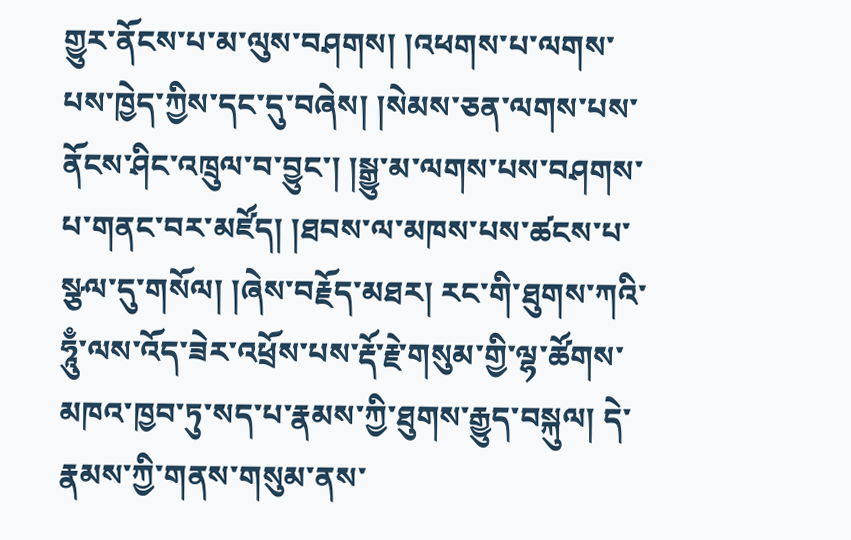གྱུར་ནོངས་པ་མ་ལུས་བཤགས། །འཕགས་པ་ལགས་པས་ཁྱེད་ཀྱིས་དང་དུ་བཞེས། །སེམས་ཅན་ལགས་པས་ནོངས་ཤིང་འཁྲུལ་བ་བྱུང་། །སྒྱུ་མ་ལགས་པས་བཤགས་པ་གནང་བར་མཛོད། །ཐབས་ལ་མཁས་པས་ཚངས་པ་སྩལ་དུ་གསོལ། །ཞེས་བརྗོད་མཐར། རང་གི་ཐུགས་ཀའི་ཧཱུྃ་ལས་འོད་ཟེར་འཕྲོས་པས་རྡོ་རྗེ་གསུམ་གྱི་ལྷ་ཚོགས་མཁའ་ཁྱབ་ཏུ་སད་པ་རྣམས་ཀྱི་ཐུགས་རྒྱུད་བསྐུལ། དེ་རྣམས་ཀྱི་གནས་གསུམ་ནས་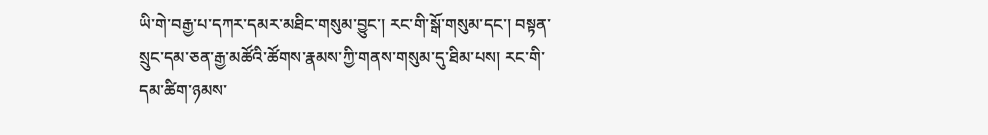ཡི་གེ་བརྒྱ་པ་དཀར་དམར་མཐིང་གསུམ་བྱུང་། རང་གི་སྒོ་གསུམ་དང་། བསྟན་སྲུང་དམ་ཅན་རྒྱ་མཚོའི་ཚོགས་རྣམས་ཀྱི་གནས་གསུམ་དུ་ཐིམ་པས། རང་གི་དམ་ཚིག་ཉམས་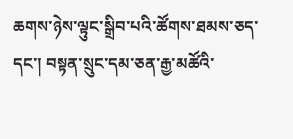ཆགས་ཉེས་ལྟུང་སྒྲིབ་པའི་ཚོགས་ཐམས་ཅད་དང་། བསྟན་སྲུང་དམ་ཅན་རྒྱ་མཚོའི་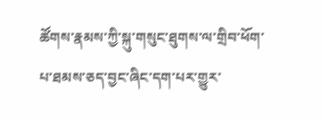ཚོགས་རྣམས་ཀྱི་སྐུ་གསུང་ཐུགས་ལ་གྲིབ་ཕོག་པ་ཐམས་ཅད་བྱང་ཞིང་དག་པར་གྱུར་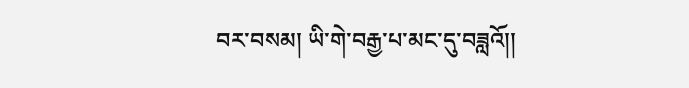བར་བསམ། ཡི་གེ་བརྒྱ་པ་མང་དུ་བཟླའོ།།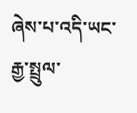ཞེས་པ་འདི་ཡང་རྒྱ་སྤྲུལ་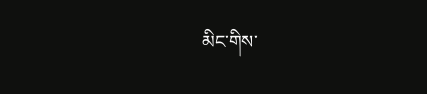མིང་གིས་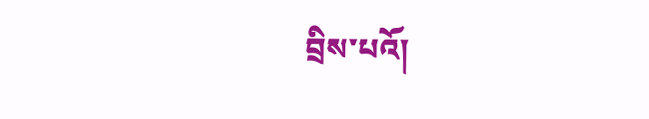བྲིས་པའོ།